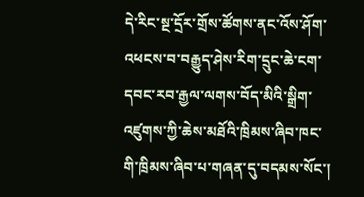དེ་རིང་སྔ་དྲོར་གྲོས་ཚོགས་ནང་འོས་ཤོག་འཕངས་བ་བརྒྱུད་ཤེས་རིག་དྲུང་ཆེ་ངག་དབང་རབ་རྒྱལ་ལགས་བོད་མིའི་སྒྲིག་འཛུགས་ཀྱི་ཆེས་མཐོའི་ཁྲིམས་ཞིབ་ཁང་གི་ཁྲིམས་ཞིབ་པ་གཞན་དུ་བདམས་སོང་།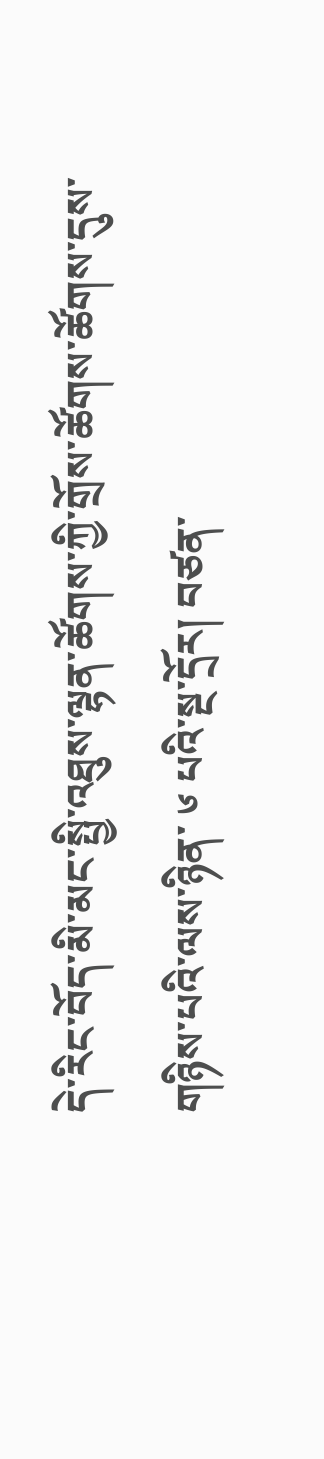དེ་རིང་བོད་མི་མང་སྤྱི་འཐུས་ལྷན་ཚོགས་ཀྱི་གྲོས་ཚོགས་ཚོགས་དུས་གཉིས་པའི་ལས་ཉིན་ ༦ པའི་སྔ་དྲོར། བཙན་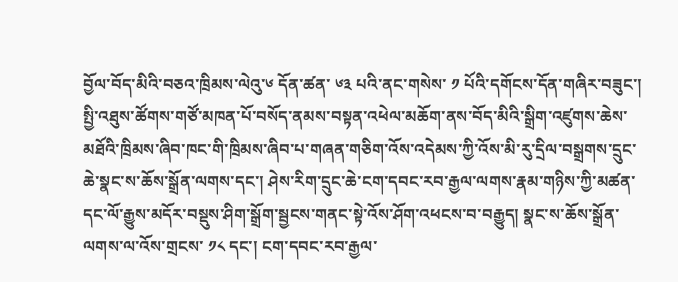བྱོལ་བོད་མིའི་བཅའ་ཁྲིམས་ལེའུ་༦ དོན་ཚན་ ༦༣ པའི་ནང་གསེས་ ༡ པོའི་དགོངས་དོན་གཞིར་བཟུང་། སྤྱི་འཐུས་ཚོགས་གཙོ་མཁན་པོ་བསོད་ནམས་བསྟན་འཕེལ་མཆོག་ནས་བོད་མིའི་སྒྲིག་འཛུགས་ཆེས་མཐོའི་ཁྲིམས་ཞིབ་ཁང་གི་ཁྲིམས་ཞིབ་པ་གཞན་གཅིག་འོས་འདེམས་ཀྱི་འོས་མི་རུ་དྲིལ་བསྒྲགས་དྲུང་ཆེ་སྣང་ས་ཆོས་སྒྲོན་ལགས་དང་། ཤེས་རིག་དྲུང་ཆེ་ངག་དབང་རབ་རྒྱལ་ལགས་རྣམ་གཉིས་ཀྱི་མཚན་དང་ལོ་རྒྱུས་མདོར་བསྡུས་ཤིག་སྒྲོག་སྦྱངས་གནང་སྟེ་འོས་ཤོག་འཕངས་བ་བརྒྱུད། སྣང་ས་ཆོས་སྒྲོན་ལགས་ལ་འོས་གྲངས་ ༡༨ དང་། ངག་དབང་རབ་རྒྱལ་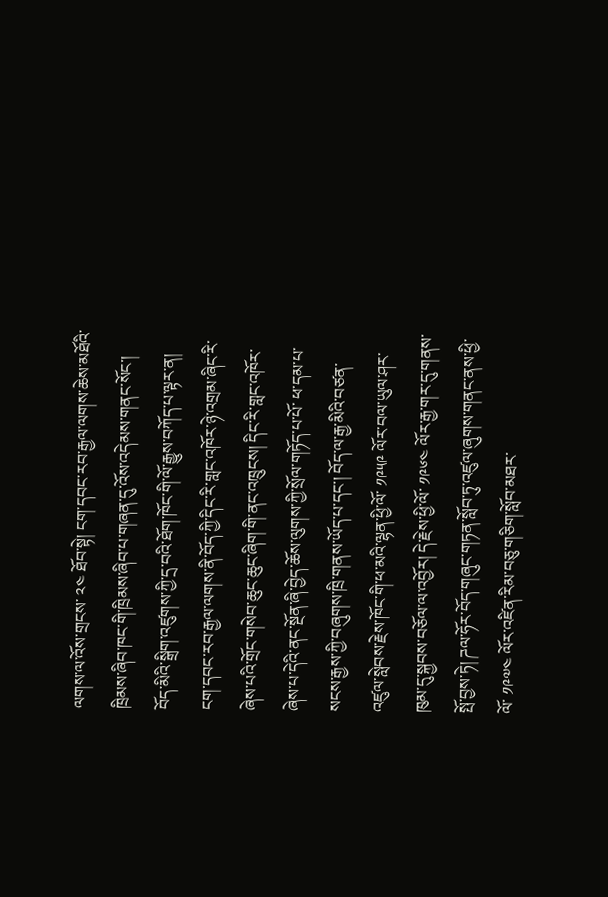ལགས་ལ་འོས་གྲངས་ ༢༤ ཐོབ་སྟེ། ངག་དབང་རབ་རྒྱལ་ལགས་ཆེས་མཐོའི་ཁྲིམས་ཞིབ་ཁང་གི་ཁྲིམས་ཞིབ་པ་གཞན་དུ་འོས་འདེམས་གནང་སོང་།
བོད་མིའི་སྒྲིག་འཛུགས་ཀྱི་དྲ་བའི་ཐོག་ཁོང་གི་ལོ་རྒྱུས་བཀོད་པ་ལྟར་ན། ངག་དབང་རབ་རྒྱལ་ལགས་ནི་བོད་ཀྱི་དིང་རི་གླང་འཁོར་ཉེ་འགྲམ་ཞིང་རི་ཞེས་པའི་གྲོང་གསེབ་ཆུང་ཆུང་ཞིག་གི་ནང་འཁྲུངས། དིང་རི་གླང་འཁོར་ཞེས་པ་དེའི་ནང་སྔོན་ཞི་བྱེད་ཆོས་ལུགས་ཀྱི་སྲོལ་གཏོད་པ་པོ་ ཕ་དམ་པ་སངས་རྒྱས་ཀྱི་བཞུགས་ཁྲི་གནས་ཡོད་པ་དང་། བོད་ལ་རྒྱ་མིའི་བཙན་འཛུལ་སླེབས་རྗེས་ཁོང་གི་ཕ་མའི་ལྷན་ཕྱི་ལོ་ ༡༩༥༩ ལོར་བལ་ཡུལ་ཤར་ཁུམ་དུ་སྐྱབས་བཅོལ་ལ་འབྱོར། དེ་རྗེས་ཕྱི་ལོ་ ༡༩༦༤ ལོར་རྒྱ་གར་དུ་གནས་སྤོ་བྱས་ཏེ། ཌལ་ཧོར་བོད་གཞུང་གཏན་སློབ་ཏུ་འཛུལ་ཞུགས་གནང་ནས་ཕྱི་ལོ་ ༡༩༧༤ ལོར་འཛིན་རིམ་བཅུ་གཅིག་སློབ་མཐར་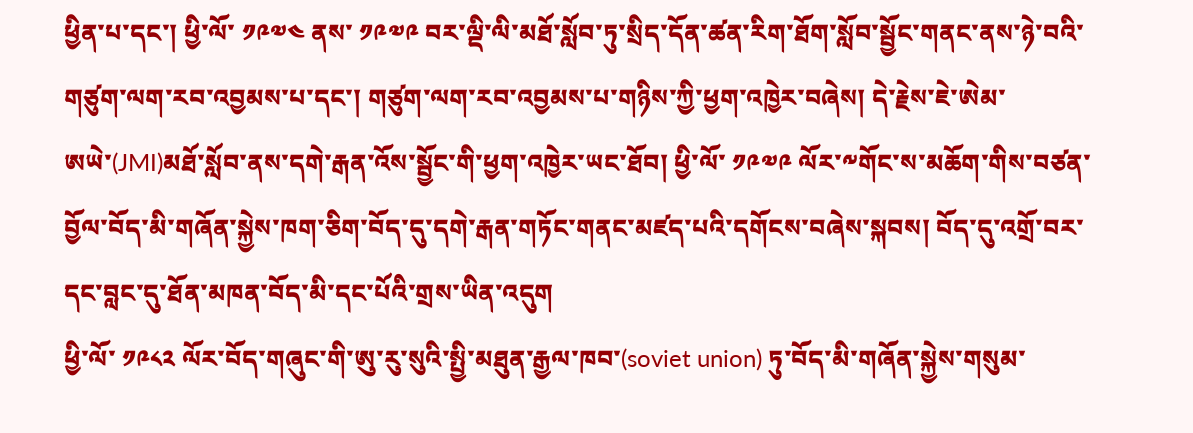ཕྱིན་པ་དང་། ཕྱི་ལོ་ ༡༩༧༤ ནས་ ༡༩༧༩ བར་ལྡི་ལི་མཐོ་སློབ་ཏུ་སྲིད་དོན་ཚན་རིག་ཐོག་སློབ་སྦྱོང་གནང་ནས་ཉེ་བའི་གཙུག་ལག་རབ་འབྱམས་པ་དང་། གཙུག་ལག་རབ་འབྱམས་པ་གཉིས་ཀྱི་ཕྱག་འཁྱེར་བཞེས། དེ་རྗེས་ཇེ་ཨེམ་ཨཡེ་(JMI)མཐོ་སློབ་ནས་དགེ་རྒན་འོས་སྦྱོང་གི་ཕྱག་འཁྱེར་ཡང་ཐོབ། ཕྱི་ལོ་ ༡༩༧༩ ལོར་༸གོང་ས་མཆོག་གིས་བཙན་བྱོལ་བོད་མི་གཞོན་སྐྱེས་ཁག་ཅིག་བོད་དུ་དགེ་རྒན་གཏོང་གནང་མཛད་པའི་དགོངས་བཞེས་སྐབས། བོད་དུ་འགྲོ་བར་དང་བླང་དུ་ཐོན་མཁན་བོད་མི་དང་པོའི་གྲས་ཡིན་འདུག
ཕྱི་ལོ་ ༡༩༨༢ ལོར་བོད་གཞུང་གི་ཨུ་རུ་སུའི་སྤྱི་མཐུན་རྒྱལ་ཁབ་(soviet union) ཏུ་བོད་མི་གཞོན་སྐྱེས་གསུམ་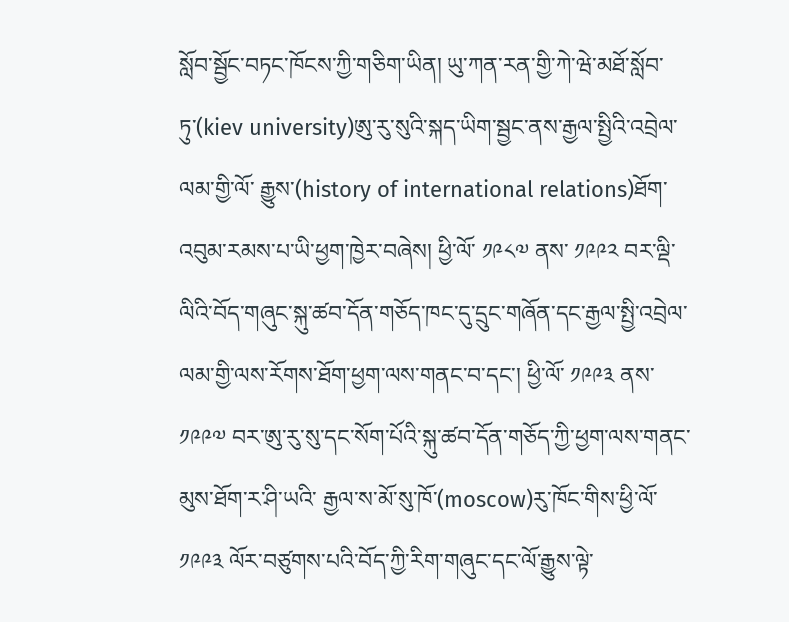སློབ་སྦྱོང་བཏང་ཁོངས་ཀྱི་གཅིག་ཡིན། ཡུ་ཀན་རན་གྱི་ཀེ་ཝེ་མཐོ་སློབ་ཏུ་(kiev university)ཨུ་རུ་སུའི་སྐད་ཡིག་སྦྱང་ནས་རྒྱལ་སྤྱིའི་འབྲེལ་ལམ་གྱི་ལོ་ རྒྱུས་(history of international relations)ཐོག་འབུམ་རམས་པ་ཡི་ཕྱག་ཁྱེར་བཞེས། ཕྱི་ལོ་ ༡༩༨༧ ནས་ ༡༩༩༢ བར་ལྡི་ལིའི་བོད་གཞུང་སྐུ་ཚབ་དོན་གཅོད་ཁང་དུ་དྲུང་གཞོན་དང་རྒྱལ་སྤྱི་འབྲེལ་ ལམ་གྱི་ལས་རོགས་ཐོག་ཕྱག་ལས་གནང་བ་དང་། ཕྱི་ལོ་ ༡༩༩༣ ནས་ ༡༩༩༧ བར་ཨུ་རུ་སུ་དང་སོག་པོའི་སྐུ་ཚབ་དོན་གཅོད་ཀྱི་ཕྱག་ལས་གནང་མུས་ཐོག་ར་ཤི་ཡའི་ རྒྱལ་ས་མོ་སུ་ཁོ་(moscow)རུ་ཁོང་གིས་ཕྱི་ལོ་ ༡༩༩༣ ལོར་བཙུགས་པའི་བོད་ཀྱི་རིག་གཞུང་དང་ལོ་རྒྱུས་ལྟེ་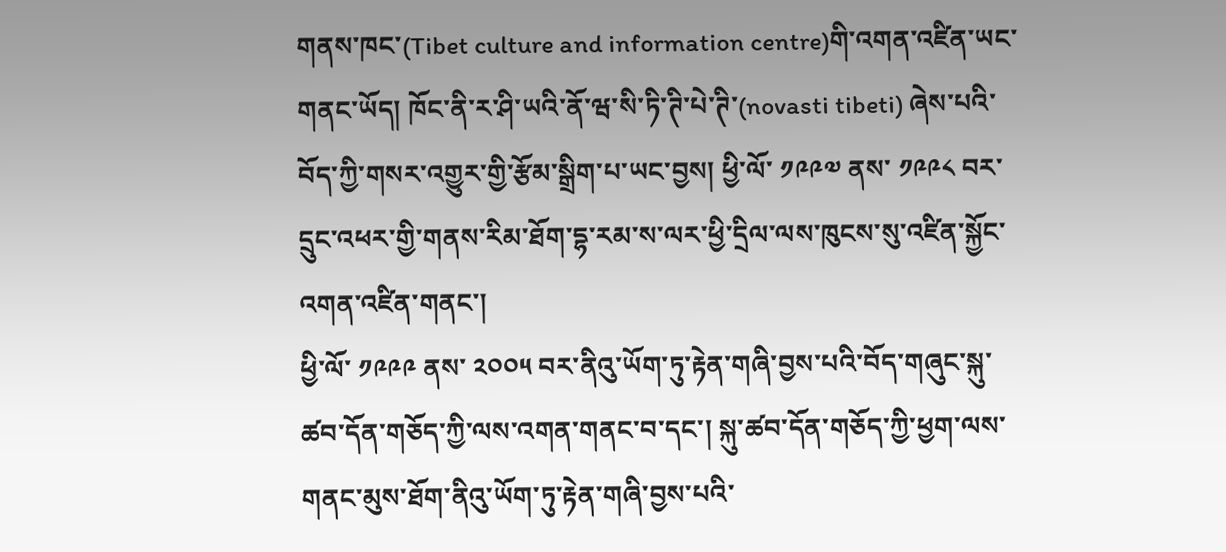གནས་ཁང་(Tibet culture and information centre)གི་འགན་འཛིན་ཡང་གནང་ཡོད། ཁོང་ནི་ར་ཤི་ཡའི་ནོ་ཝ་སི་ཏི་ཊི་པེ་ཊི་(novasti tibeti) ཞེས་པའི་བོད་ཀྱི་གསར་འགྱུར་གྱི་རྩོམ་སྒྲིག་པ་ཡང་བྱས། ཕྱི་ལོ་ ༡༩༩༧ ནས་ ༡༩༩༨ བར་དྲུང་འཕར་གྱི་གནས་རིམ་ཐོག་དྷ་རམ་ས་ལར་ཕྱི་དྲིལ་ལས་ཁུངས་སུ་འཛིན་སྐྱོང་འགན་འཛིན་གནང་།
ཕྱི་ལོ་ ༡༩༩༩ ནས་ ༢༠༠༥ བར་ནིའུ་ཡོག་ཏུ་རྟེན་གཞི་བྱས་པའི་བོད་གཞུང་སྐུ་ཚབ་དོན་གཅོད་ཀྱི་ལས་འགན་གནང་བ་དང་། སྐུ་ཚབ་དོན་གཅོད་ཀྱི་ཕྱག་ལས་གནང་མུས་ཐོག་ནིའུ་ཡོག་ཏུ་རྟེན་གཞི་བྱས་པའི་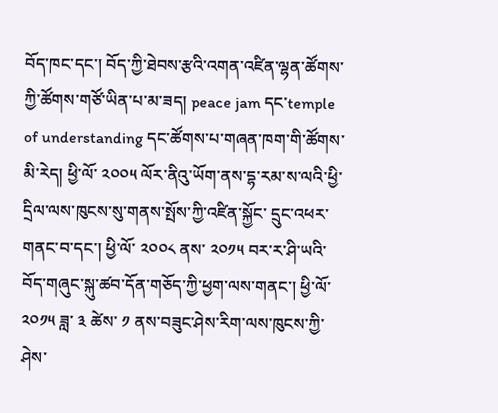བོད་ཁང་དང་། བོད་ཀྱི་ཐེབས་རྩའི་འགན་འཛིན་ལྷན་ཚོགས་ཀྱི་ཚོགས་གཙོ་ཡིན་པ་མ་ཟད། peace jam དང་temple of understanding དང་ཚོགས་པ་གཞན་ཁག་གི་ཚོགས་མི་རེད། ཕྱི་ལོ་ ༢༠༠༥ ལོར་ནིའུ་ཡོག་ནས་དྷ་རམ་ས་ལའི་ཕྱི་དྲིལ་ལས་ཁུངས་སུ་གནས་སྤོས་ཀྱི་འཛིན་སྐྱོང་ དྲུང་འཕར་གནང་བ་དང་། ཕྱི་ལོ་ ༢༠༠༨ ནས་ ༢༠༡༥ བར་ར་ཤི་ཡའི་བོད་གཞུང་སྐུ་ཚབ་དོན་གཅོད་ཀྱི་ཕྱག་ལས་གནང་། ཕྱི་ལོ་ ༢༠༡༥ ཟླ་ ༣ ཚེས་ ༡ ནས་བཟུང་ཤེས་རིག་ལས་ཁུངས་ཀྱི་ཤེས་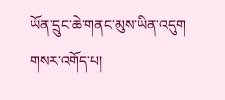ཡོན་དྲུང་ཆེ་གནང་མུས་ཡིན་འདུག
གསར་འགོད་པ།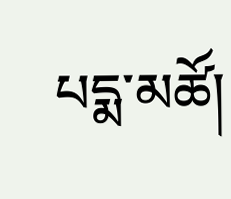པདྨ་མཚོ།